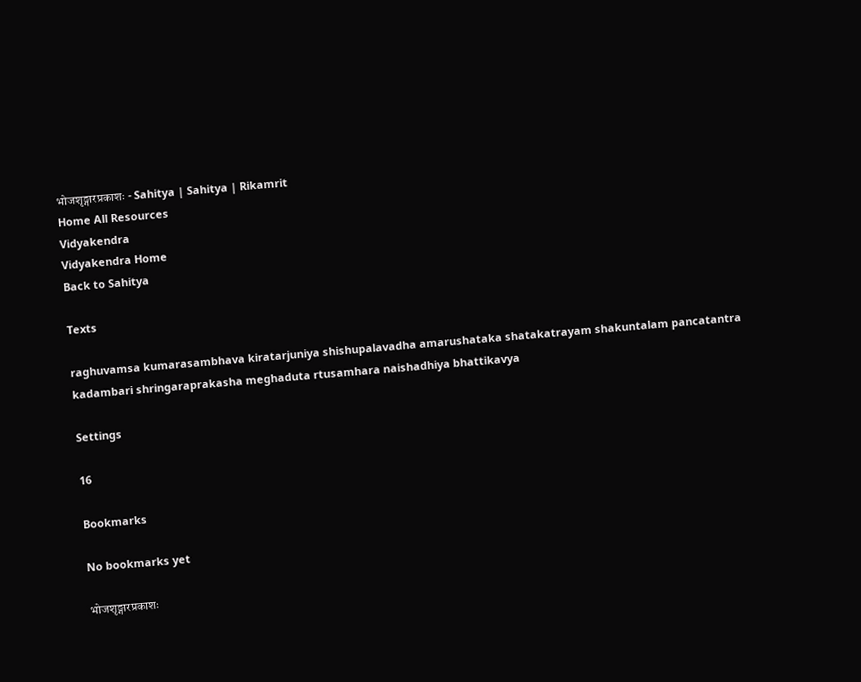भोजशृङ्गारप्रकाशः - Sahitya | Sahitya | Rikamrit
Home All Resources
Vidyakendra
Vidyakendra Home
Back to Sahitya

Texts

raghuvamsa kumarasambhava kiratarjuniya shishupalavadha amarushataka shatakatrayam shakuntalam pancatantra kadambari shringaraprakasha meghaduta rtusamhara naishadhiya bhattikavya

Settings

16

Bookmarks

No bookmarks yet

भोजशृङ्गारप्रकाशः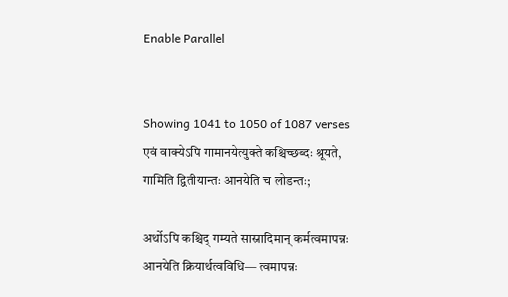Enable Parallel


Showing 1041 to 1050 of 1087 verses
एवं वाक्येऽपि गामानयेत्युक्ते कश्चिच्छब्दः श्रूयते, गामिति द्वितीयान्तः आनयेति च लोडन्तः;

अर्थोऽपि कश्चिद् गम्यते सास्नादिमान् कर्मत्वमापन्नः आनयेति क्रियार्थत्वविधि— त्वमापन्नः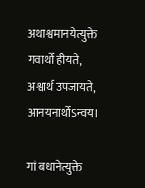अथाश्वमानयेत्युक्ते गवार्थो हीयते, अश्वार्थ उपजायते, आनयनार्थोऽन्वय।

गां बधानेत्युक्ते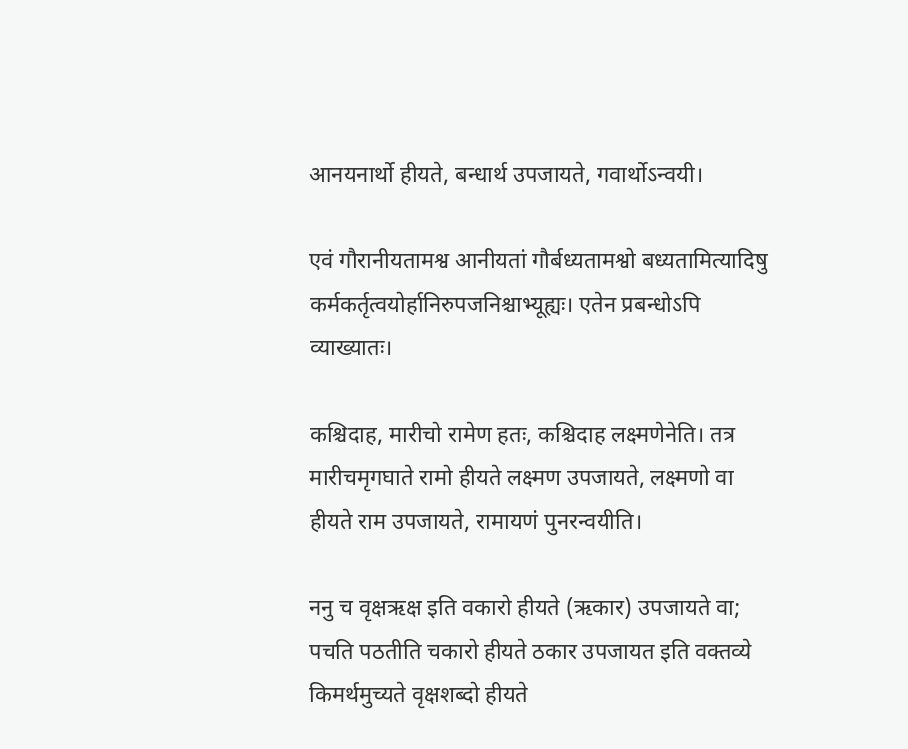आनयनार्थो हीयते, बन्धार्थ उपजायते, गवार्थोऽन्वयी।

एवं गौरानीयतामश्व आनीयतां गौर्बध्यतामश्वो बध्यतामित्यादिषु कर्मकर्तृत्वयोर्हानिरुपजनिश्चाभ्यूह्यः। एतेन प्रबन्धोऽपि व्याख्यातः।

कश्चिदाह, मारीचो रामेण हतः, कश्चिदाह लक्ष्मणेनेति। तत्र मारीचमृगघाते रामो हीयते लक्ष्मण उपजायते, लक्ष्मणो वा हीयते राम उपजायते, रामायणं पुनरन्वयीति।

ननु च वृक्षऋक्ष इति वकारो हीयते (ऋकार) उपजायते वा; पचति पठतीति चकारो हीयते ठकार उपजायत इति वक्तव्ये किमर्थमुच्यते वृक्षशब्दो हीयते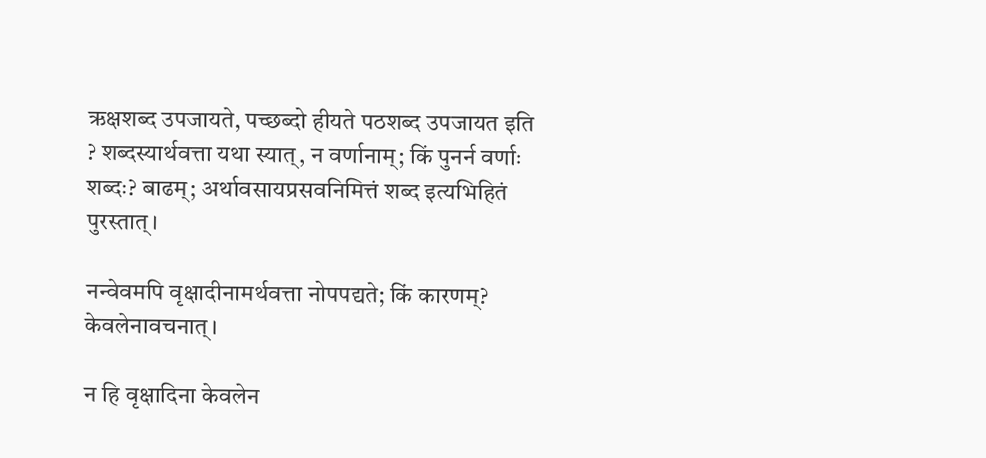ऋक्षशब्द उपजायते, पच्छब्दो हीयते पठशब्द उपजायत इति ? शब्दस्यार्थवत्ता यथा स्यात्, न वर्णानाम्; किं पुनर्न वर्णाः शब्दः? बाढम्; अर्थावसायप्रसवनिमित्तं शब्द इत्यभिहितं पुरस्तात्।

नन्वेवमपि वृक्षादीनामर्थवत्ता नोपपद्यते; किं कारणम्? केवलेनावचनात्।

न हि वृक्षादिना केवलेन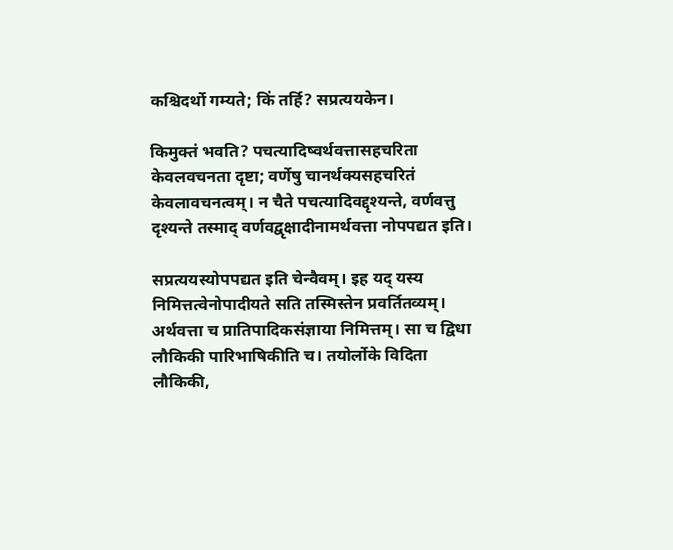कश्चिदर्थो गम्यते; किं तर्हि? सप्रत्ययकेन।

किमुक्तं भवति? पचत्यादिष्वर्थवत्तासहचरिता केवलवचनता दृष्टा; वर्णेषु चानर्थक्यसहचरितं केवलावचनत्वम्। न चैते पचत्यादिवद्दृश्‍यन्ते, वर्णवत्तु दृश्‍यन्ते तस्माद् वर्णवद्वृक्षादीनामर्थवत्ता नोपपद्यत इति।

सप्रत्ययस्योपपद्यत इति चेन्वैवम्। इह यद् यस्य निमित्तत्वेनोपादीयते सति तस्मिस्तेन प्रवर्तितव्यम्। अर्थवत्ता च प्रातिपादिकसंज्ञाया निमित्तम्। सा च द्विधा लौकिकी पारिभाषिकीति च। तयोर्लोके विदिता लौकिकी,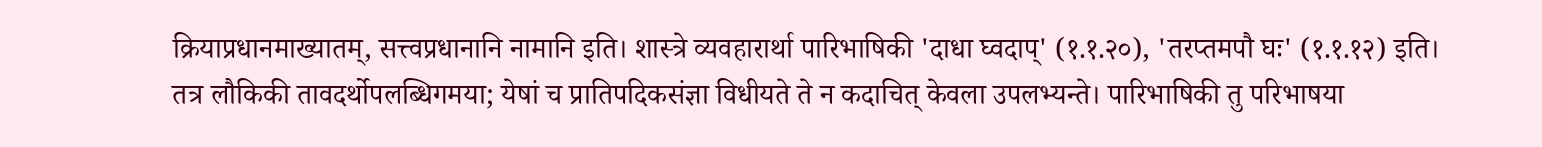क्रियाप्रधानमाख्यातम्, सत्त्वप्रधानानि नामानि इति। शास्त्रे व्यवहारार्था पारिभाषिकी 'दाधा घ्वदाप्' (१.१.२०), 'तरप्‍तमपौ घः' (१.१.१२) इति। तत्र लौकिकी तावदर्थोपलब्धिगमया; येषां च प्रातिपदिकसंज्ञा विधीयते ते न कदाचित् केवला उपलभ्यन्ते। पारिभाषिकी तु परिभाषया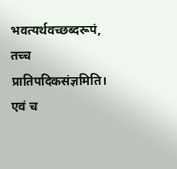भवत्यर्थवच्छब्दरूपं, तच्च प्रातिपदिकसंज्ञमिति। एवं च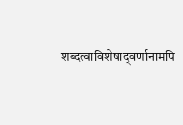शब्दत्वाविशेषाद्‌वर्णानामपि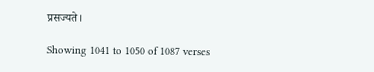प्रसज्यते।

Showing 1041 to 1050 of 1087 verses